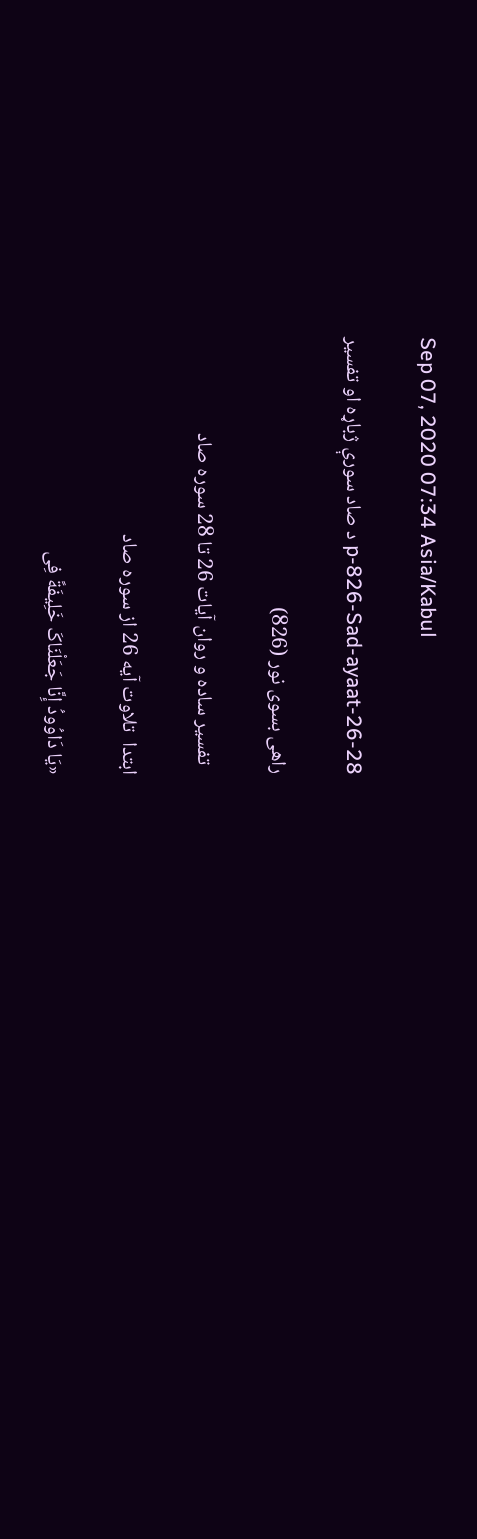Sep 07, 2020 07:34 Asia/Kabul

p-826-Sad-ayaat-26-28 د صاد سورې ژباړه او تفسیر

راهی بسوی نور (826)

  تفسیر ساده و روان آیات 26 تا 28 سوره صاد

ابتدا  تلاوت آیه 26 از سوره صاد

«یَا دَاوُودُ إِنَّا جَعَلْنَاکَ خَلِیفَةً فِی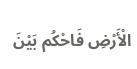الْأَرْضِ فَاحْکُم بَیْنَ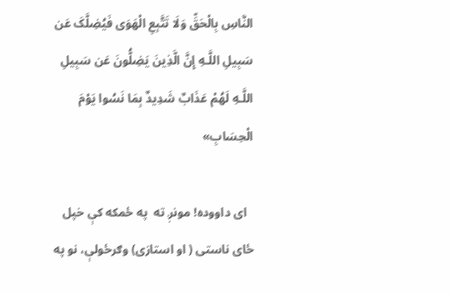النَّاسِ بِالْحَقِّ وَلَا تَتَّبِعِ الْهَوَى فَیُضِلَّکَ عَن سَبِیلِ اللَّـهِ إِنَّ الَّذِینَ یَضِلُّونَ عَن سَبِیلِ اللَّـهِ لَهُمْ عَذَابٌ شَدِیدٌ بِمَا نَسُوا یَوْمَ الْحِسَابِ»

  ای داووده! مونږ ته  په ځمکه کې خپل ځای ناستی ( او استازی) وګرځولې، نو په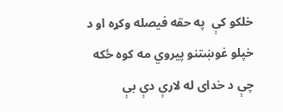خلکو کې  په حقه فیصله وکړه او د خپلو غوښتنو پیروي مه کوه ځکه چې د خدای له لارې دې بې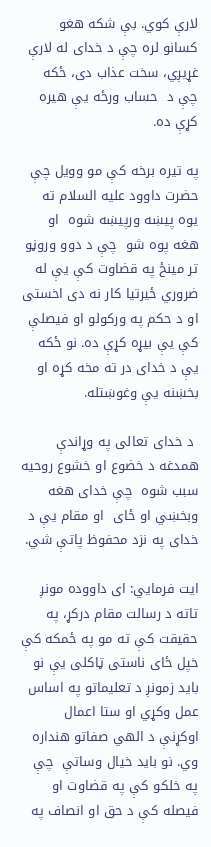لارې کوي. بې شکه هغو کسانو لره چې د خدای له لارې غړیږي، سخت عذاب دی، ځکه چې د  حساب ورځه یې هیره کړې ده.

په تیره برخه کې مو وویل چې   حضرت داوود علیه السلام ته یوه پیښه ورپیښه شوه  او هغه پوه شو  چې د دوو وروڼو تر مینځ په قضاوت کې یې له ضروري ځیرتیا کار نه دی اخستی او د حکم په ورکولو او فیصلې کې یې بیړه کړې ده. نو ځکه یې د خدای در ته مخه کړه او بخښنه یې وغوښتله.

 د خدای تعالی په وړاندې همدغه د خضوع او خشوع روحیه سبب شوه  چې خدای هغه وبخښي او ځای  او مقام یې د خدای په نزد محفوظ پاتې شي.

ایت فرمایي: ای داووده مونږ تاته د رسالت مقام درکړ، په حقیقت کې ته مو په ځمکه کې خپل ځای ناستی ټاکلی یې نو باید زمونږ د تعلیماتو په اساس عمل وکړي او ستا اعمال اوکړنې د الهي صفاتو هنداره وي. نو باید خیال وساتې  چې په خلکو کې په قضاوت او فیصله کې د حق او انصاف په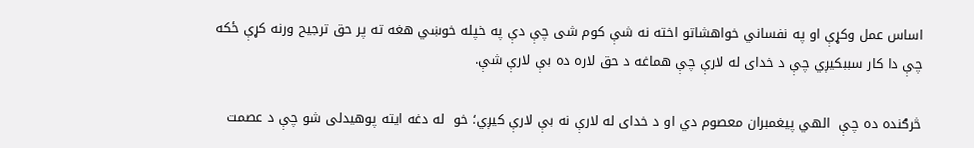اساس عمل وکړې او په نفساني خواهشاتو اخته نه شې کوم شی چې دې په خپله خوښي هغه ته پر حق ترجیح ورنه کړې ځکه چې دا کار سببکیږي چې د خدای له لارې چې هماغه د حق لاره ده بې لارې شې.

څرګنده ده چې  الهي پیغمبران معصوم دي او د خدای له لارې نه بې لارې کیږي؛ خو  له دغه ایته پوهیدلی شو چې د عصمت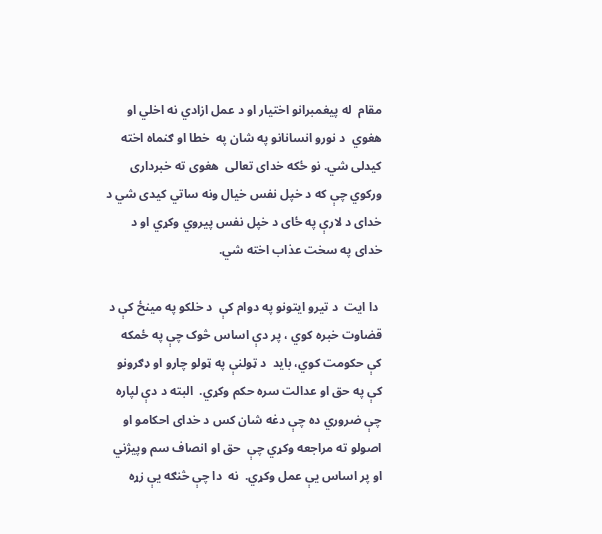مقام  له پیغمبرانو اختیار او د عمل ازادي نه اخلي او هغوي  د نورو انسانانو په شان په  خطا او ګنماه اخته کیدلی شي. نو ځکه خدای تعالی  هغوی ته خبرداری ورکوي چې که د خپل نفس خیال ونه ساتي کیدی شي د خدای د لارې په ځای د خپل نفس پیروي وکړي او د خدای په سخت عذاب اخته شي.

 دا ایت  د تیرو ایتونو په دوام کې  د خلکو په مینځ کې د قضاوت خبره کوي ، پر دې اساس څوک چې په ځمکه کې حکومت کوي، باید  د ټولنې په ټولو چارو او ډګرونو کې په حق او عدالت سره حکم وکړي.  البته د دې لپاره چې ضروري ده چې دغه شان کس د خدای احکامو او اصولو ته مراجعه وکړي چې  حق او انصاف سم وپیژني او پر اساس یې عمل وکړي.  نه  دا چې څنګه یې زړه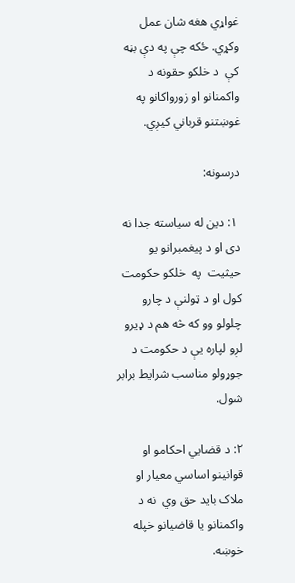غواړي هغه شان عمل وکړي. ځکه چې په دې بڼه کې  د خلکو حقونه د واکمنانو او زورواکانو په غوښتنو قرباني کیږي.

درسونه:

 ۱: دین له سیاسته جدا نه دی او د پیغمبرانو یو حیثیت  په  خلکو حکومت کول او د ټولنې د چارو چلولو وو که څه هم د ډیرو لږو لپاره یې د حکومت د جوړولو مناسب شرایط برابر شول.

۲: د قضایي احکامو او قوانینو اساسي معیار او ملاک باید حق وي  نه د واکمنانو یا قاضیانو خپله خوښه.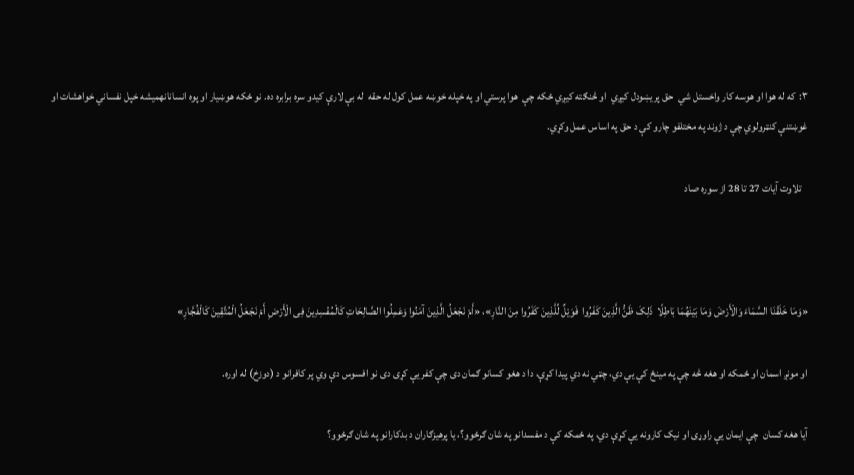۳:  که له هوا او هوسه کار واخستل شي  حق پریښودل کیږي  او څنګته کیږي ځکه چې  هوا پرستي او په خپله خوښه عمل کول له حقه  له بې لارې کیدو سره برابره ده. نو ځکه هوښیار او پوه انسانانهمیشه خپل نفساني خواهشات او غوښتنې کنټرولوي چې د ژوند په مختلفو چارو کې د حق په اساس عمل وکړي.

   تلاوت آیات 27 تا 28 از سوره صاد



«وَمَا خَلَقْنَا السَّمَاءَ وَالْأَرْضَ وَمَا بَیْنَهُمَا بَاطِلًا  ذَلِکَ ظَنُّ الَّذِینَ کَفَرُوا  فَوَیْلٌ لِّلَّذِینَ کَفَرُوا مِنَ النَّارِ»، «أَمْ نَجْعَلُ الَّذِینَ آمَنُوا وَعَمِلُوا الصَّالِحَاتِ کَالْمُفْسِدِینَ فِی الْأَرْضِ أَمْ نَجْعَلُ الْمُتَّقِینَ کَالْفُجَّارِ»

او مونږ اسمان او ځمکه او هغه څه چې په مینځ کې یې دي، چټي نه دي پیدا کړې، دا د هغو کسانو ګمان دی چې کفر یې کړی دی نو افسوس دې وي پر کافرانو د (دوزخ) له اوره.

آیا هغه کسان  چې ایمان یې راوړی او نیک کارونه یې کړې دي، په ځمکه کې د مفسدانو په شان ګرځوو؟، یا پرهیزګاران د بدکارانو په شان ګرځوو؟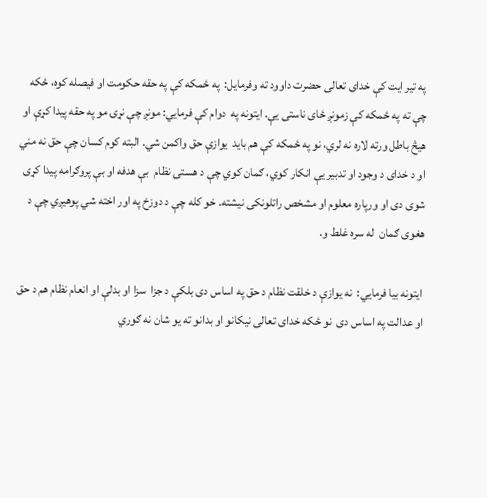په تیر ایت کې خدای تعالی حضرت داوود ته وفرمایل:  په ځمکه کې په حقه حکومت او فیصله کوه، ځکه چې ته په ځمکه کې زمونږ ځای ناستی یې. ایتونه په  دوام کې فرمایي: مونږ چې نړۍ مو په حقه پیدا کړې او هیڅ باطل ورته لاره نه لري، نو په ځمکه کې هم باید  یوازې حق واکمن شي. البته کوم کسان چې حق نه مني او د خدای د وجود او تدبیر یې انکار کوي، ګمان کوي چې د هستۍ نظام  بې هدفه او بې پروګرامه پیدا کړی شوی دی او ورپاره معلوم او مشخص راتلونکی نیشته. خو کله چې د دوزخ په اور اخته شي پوهیږي چې د هغوی ګمان  له سره غلط و.

 ایتونه بیا فرمایي:  نه یوازې د خلقت نظام د حق په اساس دی بلکې د جزا  سزا او بدلې او انعام نظام هم د حق او عدالت په اساس دی  نو ځکه خدای تعالی نیکانو او بدانو ته یو شان نه ګوري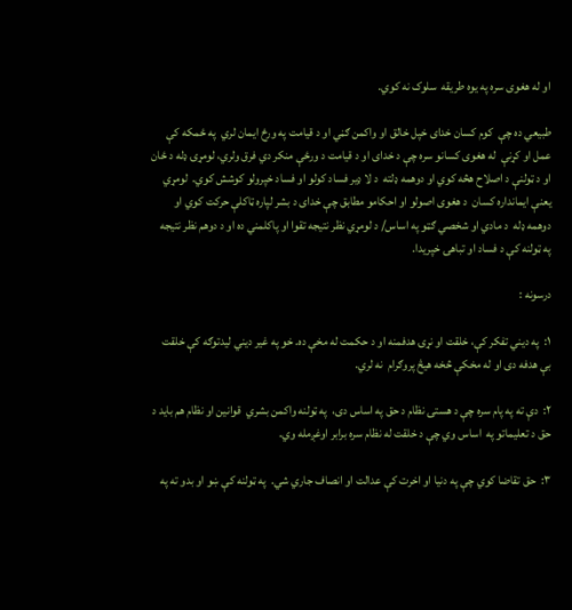او له هغوی سره په یوه طریقه  سلوک نه کوي.

طبیعي ده چې  کوم کسان خدای خپل خالق او واکمن ګڼي او د قیامت په ورځ ایمان لري  په ځمکه کې عمل او کړنې  له هغوی کسانو سره چې د خدای او د قیامت د ورځې منکر دي فرق ولري، لومړۍ ډله د ځان او د ټولنې د اصلاح هڅه کوي او دوهمه ډلته  د لا ډیر فساد کولو او فساد خپرولو کوشش کوي.  لومړي یعنې ایمانداره کسان  د هغوی اصولو او احکامو مطابق چې خدای د بشر لپاره ټاکلې حرکت کوي او دوهمه ډله  د مادي او شخصي ګټو په اساس/ د لومړي نظر نتیجه تقوا او پاکلمني ده او د دوهم نظر نتیجه  په ټولنه کې د فساد او تباهۍ خپریدا.

درسونه :

۱:  په دیني تفکر کې، خلقت او نړۍ هدفمنه او د حکمت له مخې ده. خو په غیر دیني لیدتوګه کې خلقت بې هدفه دی او له مخکې څخه هیڅ پروګرام  نه لري.

۲:  دې ته په پام سره چې د هستۍ نظام د حق په اساس دی،  په ټولنه واکمن بشري  قوانین او نظام هم باید د حق د تعلیماتو په  اساس وي چې د خلقت له نظام سره برابر اوغږمله وي.

۳:  حق تقاضا کوي چې په دنیا او اخرت کې عدالت او انصاف جاري شي.  په ټولنه کې ښو او بدو ته په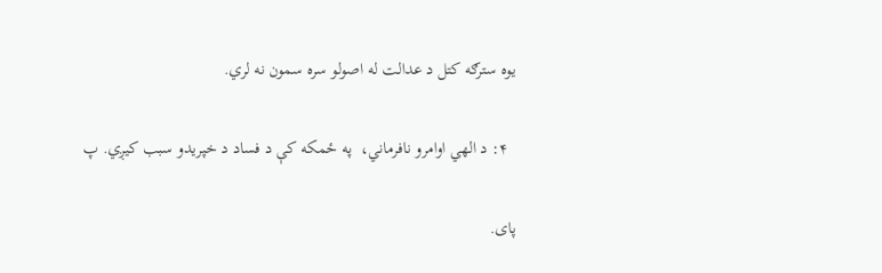یوه سترګه کتل د عدالت له اصولو سره سمون نه لري.

  ۴: د الهي اوامرو نافرماني،  په ځمکه کې د فساد د خپریدو سبب کیږي. پ

پای.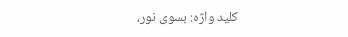کلید واژه: بسوی نور،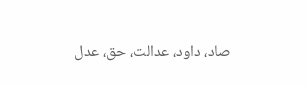صاد، داود، عدالت، حق، عدل